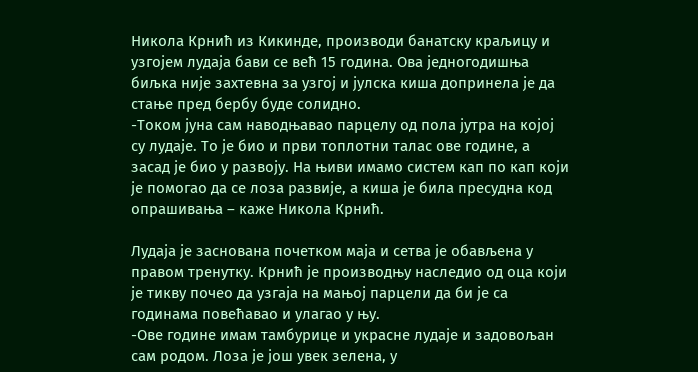Никола Крнић из Кикинде, производи банатску краљицу и узгојем лудаја бави се већ 15 година. Ова једногодишња биљка није захтевна за узгој и јулска киша допринела је да стање пред бербу буде солидно.
-Током јуна сам наводњавао парцелу од пола јутра на којој су лудаје. То је био и први топлотни талас ове године, а засад је био у развоју. На њиви имамо систем кап по кап који је помогао да се лоза развије, а киша је била пресудна код опрашивања – каже Никола Крнић.

Лудаја је заснована почетком маја и сетва је обављена у правом тренутку. Крнић је производњу наследио од оца који је тикву почео да узгаја на мањој парцели да би је са годинама повећавао и улагао у њу.
-Ове године имам тамбурице и украсне лудаје и задовољан сам родом. Лоза је још увек зелена, у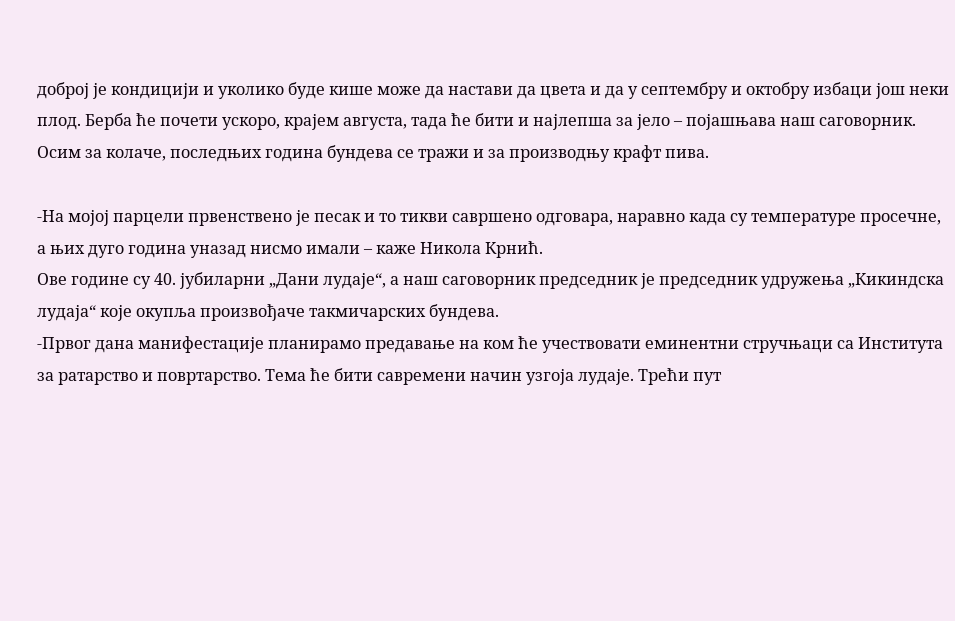доброј је кондицији и уколико буде кише може да настави да цвета и да у септембру и октобру избаци још неки плод. Берба ће почети ускоро, крајем августа, тада ће бити и најлепша за јело – појашњава наш саговорник.
Осим за колаче, последњих година бундева се тражи и за производњу крафт пива.

-На мојој парцели првенствено је песак и то тикви савршено одговара, наравно када су температуре просечне, а њих дуго година уназад нисмо имали – каже Никола Крнић.
Ове године су 40. јубиларни „Дани лудаје“, а наш саговорник председник је председник удружења „Кикиндска лудаја“ које окупља произвођаче такмичарских бундева.
-Првог дана манифестације планирамо предавање на ком ће учествовати еминентни стручњаци са Института за ратарство и повртарство. Тема ће бити савремени начин узгоја лудаје. Трећи пут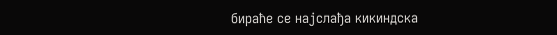бираће се најслађа кикиндска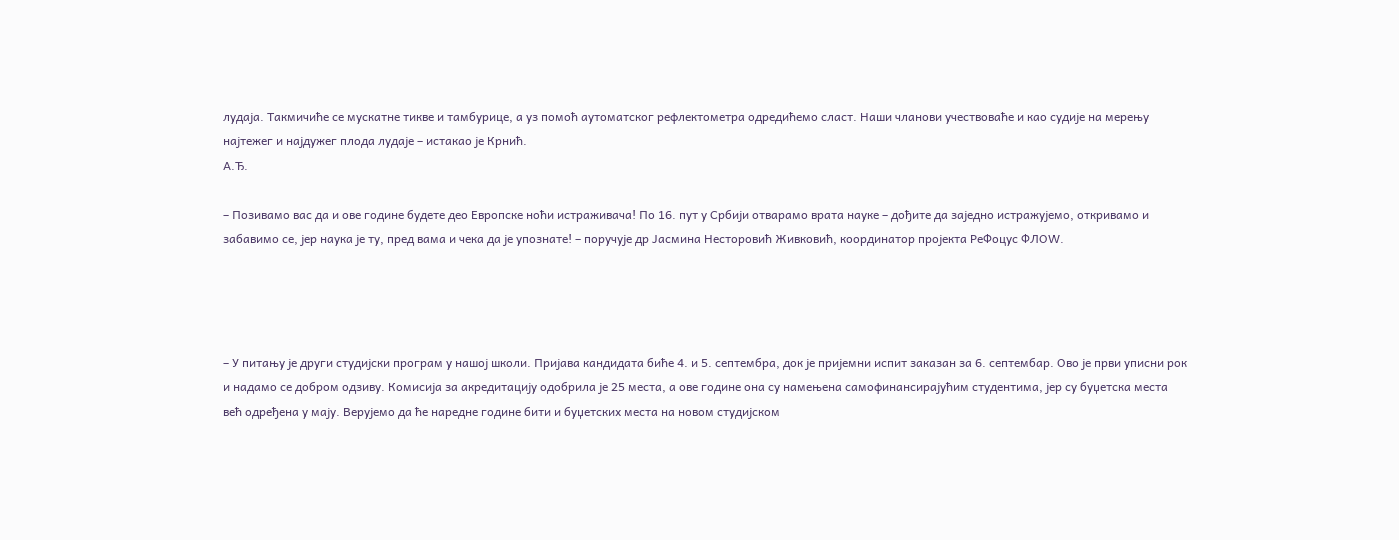лудаја. Такмичиће се мускатне тикве и тамбурице, а уз помоћ аутоматског рефлектометра одредићемо сласт. Наши чланови учествоваће и као судије на мерењу најтежег и најдужег плода лудаје – истакао је Крнић.
А.Ђ.

– Позивамо вас да и ове године будете део Европске ноћи истраживача! По 16. пут у Србији отварамо врата науке – дођите да заједно истражујемо, откривамо и забавимо се, јер наука је ту, пред вама и чека да је упознате! – поручује др Јасмина Несторовић Живковић, координатор пројекта РеФоцус ФЛОW.




– У питању је други студијски програм у нашој школи. Пријава кандидата биће 4. и 5. септембра, док је пријемни испит заказан за 6. септембар. Ово је први уписни рок и надамо се добром одзиву. Комисија за акредитацију одобрила је 25 места, а ове године она су намењена самофинансирајућим студентима, јер су буџетска места већ одређена у мају. Верујемо да ће наредне године бити и буџетских места на новом студијском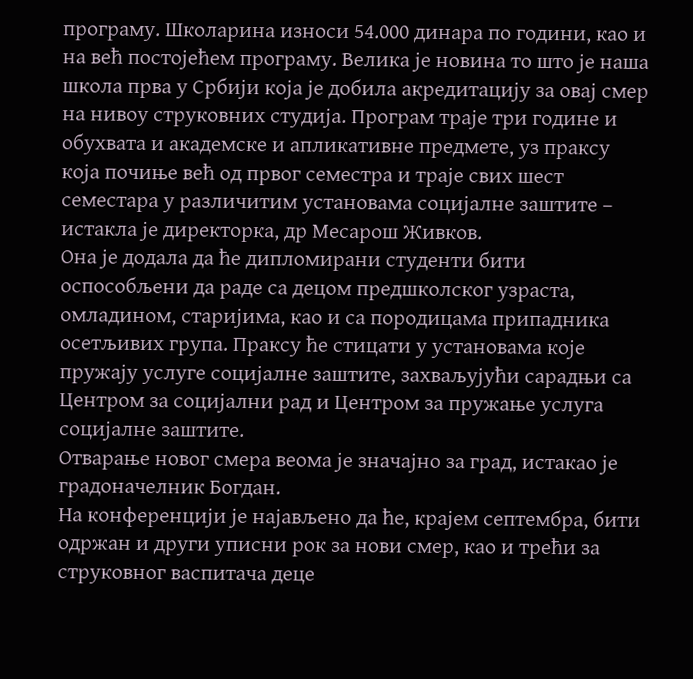програму. Школарина износи 54.000 динара по години, као и на већ постојећем програму. Велика је новина то што је наша школа прва у Србији која је добила акредитацију за овај смер на нивоу струковних студија. Програм траје три године и обухвата и академске и апликативне предмете, уз праксу која почиње већ од првог семестра и траје свих шест семестара у различитим установама социјалне заштите – истакла је директорка, др Месарош Живков.
Она је додала да ће дипломирани студенти бити оспособљени да раде са децом предшколског узраста, омладином, старијима, као и са породицама припадника осетљивих група. Праксу ће стицати у установама које пружају услуге социјалне заштите, захваљујући сарадњи са Центром за социјални рад и Центром за пружање услуга социјалне заштите.
Отварање новог смера веома је значајно за град, истакао је градоначелник Богдан.
На конференцији је најављено да ће, крајем септембра, бити одржан и други уписни рок за нови смер, као и трећи за струковног васпитача деце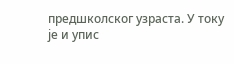предшколског узраста. У току је и упис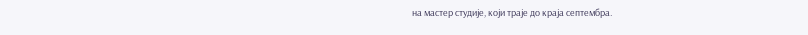на мастер студије, који траје до краја септембра.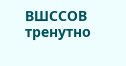ВШССОВ тренутно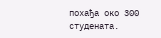похађа око 300 студената.